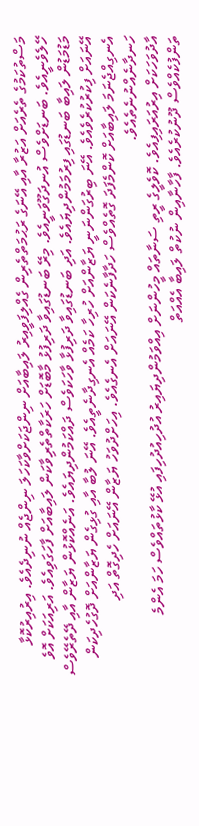މަސްތުކަމުގެ ތެރެއަށް އަޒުރާ އާއި އޭނަގެ ރަޙުމަތްތެރިން ގެއްލިފަވީއިރު ލައިބާއަށް ނިންޖަކަށްވާކަހަލަ ނިންޖެއް ނުނިދެއެވެ. އިރުއިރުކޮޅާ ހޭލެވެނީއެވެ. ބަނޑަށްވެސް އުނދަގޫވަނީއެވެ. މިރޭ ބަނޑުގައިވާ ދަރިފުޅު މާބޮޑަށް ހަރަކާތްތެރިވާކަން ލައިބާއަށް ފާހަގަވިއެވެ. އަރިއަކަށް އޮވެ މަޑުމަޑުން ލައިބާ ބަނޑުގައި ފިރުމަމުންދިޔައެވެ. އަދި ބަނޑުގައިވާ ދަރިފުޅާ ވާހަކަވެސް ދައްކަމުންދިޔައެވެ. އަނެއްކޮޅުން ޔަޒާން އާއި ދޭތެރޭވެސް އޭނައަށް ފިކުރުކުރެވެއެވެ. އޭނަ ބިރުގަންނަނީ ޔަޒާންއަށް ހުރިހާ ކަމެއް އެނގިދާނެތީއެވެ. އޭނަ ލުބާ އާއި ގުޅިގެން ޔަޒާންއަށް ދޮގުހެދިކަން އެނގިއްޖެނަމަ ލައިބާއަށް ކޮންމެފަދަ ގޮތެއްވެސް ހަދާފާނެކަން އޭނައަށް އެނގެއެވެ. އިހަށްދުވަހު ޔަޒާން އޭނައަށް ހެދިގޮތް އަދި ހަނދާނެއްނުނެތެއެވެ.
އާދުވަހަކަށް އިރުއަރައިފިއެވެ. ކޮވެލީގެ ރީތި ސަނާތައް މީހުންނަށް އިއްވަމުންދިޔައިރު އުދުހިއުދުހިފައި އުޅޭ ކާޅުތައްވެސް ހަމަ އެންމެ ތަންފުކެއްވެސް ދޫނުކުރެއެވެ. ފާހާނާއިން ނުކުތް ލައިބާ އެއްއަތް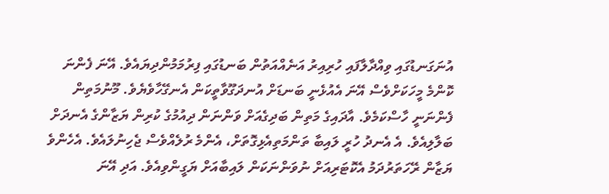އުނަގަނޑުގައި ވިއްދާލާފައި ހުރިއިރު އަނެއްއަތުން ބަނޑުގައި ފިރުމަމުންދިޔައެވެ. އޭނަ ފެންނަ ކޮންމެ މީހަކަށްވެސް އޭނަ އެއުޅެނީ ބަނޑަށް އުނދަގޫވާތީކަން އެނގޭހާވެޔެވެ. މޫނުމަތިން ފެންނަނީ ހާސްކަމެވެ. އާދައިގެ މަތިން ބަދިގެއަށް ވަންނަން ދިއުމުގެ ކުރިން ޔަޒާންގެ އެނދަށް ބަލާލިއެވެ. އެ އެނދު ހުރީ ލައިބާ ތަންމަތިއެޅިގޮތަށް، އެންމެ ރުލެއްވެސް ޖެހިނުލައެވެ. އެހެންވެ ޔަޒާން ރޭހަތަރުދަމު އެކޮޓަރިއަށް ނުވަންނަކަން ލައިބާއަށް ޔަގީންވިއެވެ. އަދި އޭނަ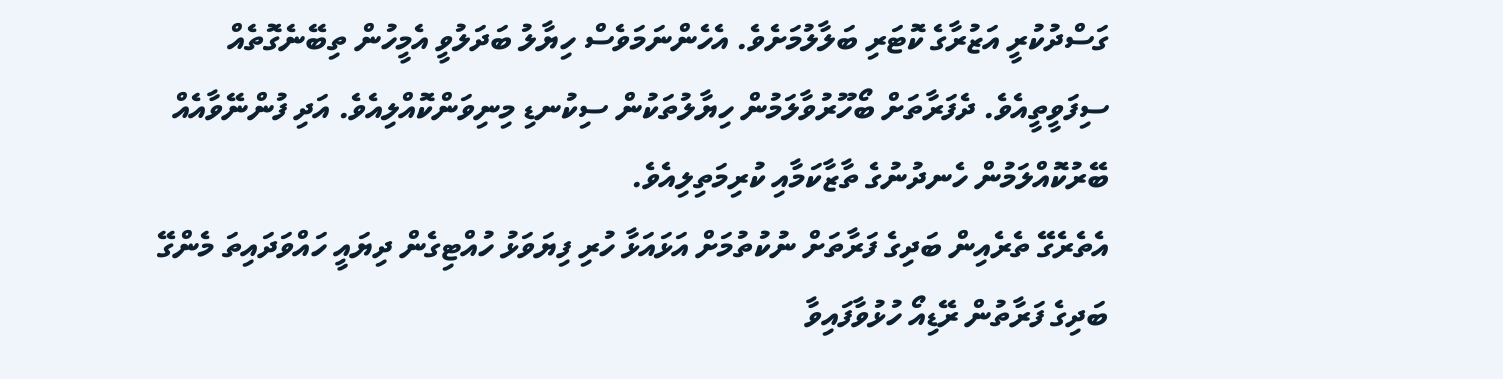ގަސްދުކުރީ އަޒުރާގެ ކޮޓަރި ބަލާލުމަށެވެ. އެހެންނަމަވެސް ހިޔާލު ބަދަލުވީ އެމީހުން ތިބޭނެގޮތެއް ސިފަވީތީއެވެ. ދެފަރާތަށް ބޯހޫރުވާލަމުން ހިޔާލުތަކުން ސިކުނޑި މިނިވަންކޮއްލިއެވެ. އަދި ފުންނޭވާއެއް ބޭރުކޮއްލަމުން ހެނދުނުގެ ތާޒާކަމާއި ކުރިމަތިލިއެވެ.
އެތެރެގޭ ތެރެއިން ބަދިގެ ފަރާތަށް ނުކުތުމަށް އަޅައަޅާ ހުރި ފިޔަވަޅު ހުއްޓިގެން ދިޔައީ ހައްވަދައިތަ މެންގޭ ބަދިގެ ފަރާތުން ރޭޑިއޯ ހުޅުވާފައިވާ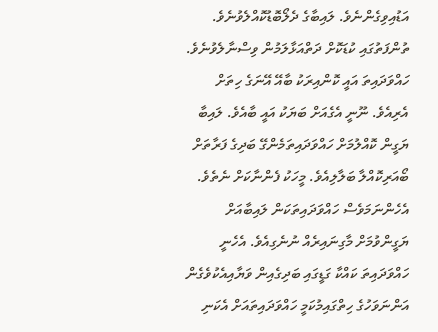އަޑުއިވިގެންނެވެ. ލައިބާގެ ދެލޯބޮޑުކޮއްލެވުނެވެ. ތުންފަތުގައި ކުޑަކޮށް ދަތްއަޅާލަމުން ވިސްނާލެވުނެވެ. ހައްވަދައިތަ އައީ ކޮންއިރަކު ބާއޭ އޭނަގެ ހިތަށް އެރިއެވެ. ނޫނީ އެގެއަށް ބަޔަކު އައީ ބާއެވެ. ލައިބާ ޔަގީން ކޮއްލުމަށް ހައްވަދައިތަމެންގޭ ބަދިގެ ފަރާތަށް ބޯއަރިކޮއްލާ ބަލާލިއެވެ. މީހަކު ފެންނާކަށް ނެތެވެ. އެހެންނަމަވެސް ހައްވަދައިތަކަން ލައިބާއަށް ޔަގީންވުމަށް މާގިނައިރެއް ނުނެގިއެވެ. އެހެނީ ހައްވަދައިތަ ކައްކާ ގަޑީގައި ބަދިގެއިން ވަޔާއިއެކުވެގެން އަންނަވަހުގެ ހިތްގައިމުކަމީ ހައްވަދައިތައަށް އެކަނި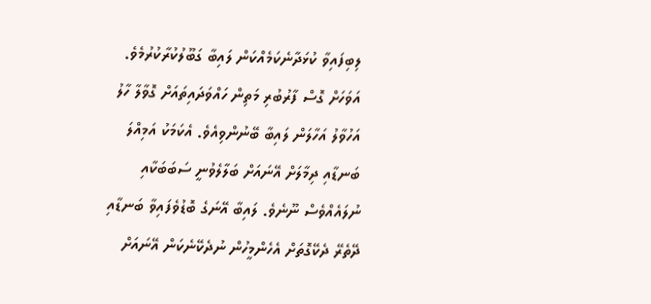ލިބިފައިވާ ކުޅަދާނެކަމެއްކަން ލައިބާ ގަބޫލުކުރާކުރުމެވެ. އަވަހަށް ގޮސް ފާރުބުރި މަތިން ހައްވަދައިތައަށް ގޮވާލާ ހާލު އަހުވާލު އަހާލަން ލައިބާ ބޭނުންވިއެވެ. އެކަމަކު އަމިއްލަ ބަނޑާއި ދިމާލަށް އޭނައަށް ބަލާލެވުނީ ސަބަބަކާއި ނުލައެއްވެސް ނޫނެވެ. ލައިބާ އޭނަގެ ބޮޑުވެފައިވާ ބަނޑާއި ދޭތެރޭ ދެކޭގޮތަށް އެހެންމީހުން ނުދެކޭނެކަން އޭނައަށް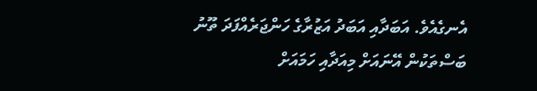އެނގެއެވެ. އަބަދާއި އަބަދު އަޒުރާގެ ހަންޖަރެއްފަދަ ތޫނު ބަސްތަކުން އޭނައަށް މިއަދާއި ހަމައަށް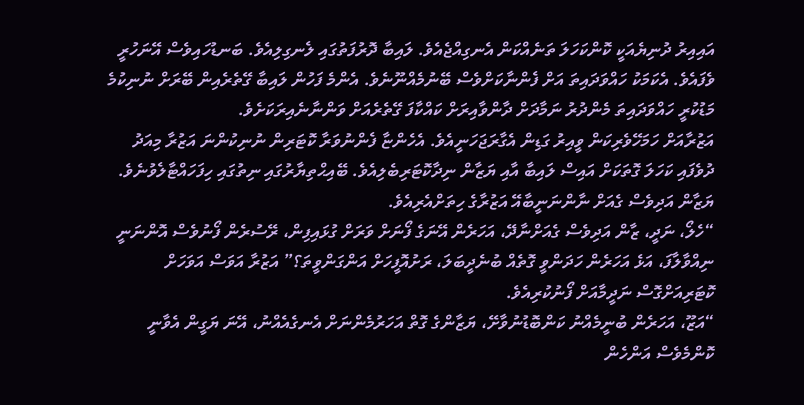އައިއިރު ދުނިޔެއަކީ ކޮންކަހަލަ ތަނެއްކަން އެނގިއްޖެއެވެ. ލައިބާ ދޮރުފަތުގައި ލެނގިލިއެވެ. ބަނޑުހައިވެސް އޭނަހުރީ ވެފައެވެ. އެކަމަކު ހައްވަދައިތަ އަށް ފެންނާކަށްވެސް ބޭނުމެއްނޫނެވެ. އެންމެ ފަހުން ލައިބާ ގޭތެރެއިން ބޭރަށް ނުނިކުމެ މަޑުކުރީ ހައްވަދައިތަ މެންދުރު ނަމާދަށް ދާންވާއިރަށް ކައްކާފަ ގޭތެރެއަށް ވަންނާނެއިރަކަށެވެ.
އަޒުރާއަށް ހަމަހޭވެރިކަން ވީއިރު ގަޑިން އެގާރަޖަހަނީއެވެ. އެހެންޏާ ފެންނުވަރާ ކޮޓަރިން ނުނިކުންނަ އަޒުރާ މިއަދު ދުވެފައި ކަހަލަ ގޮތަކަށް އައިސް ލައިބާ އާއި ޔަޒާން ނިދާކޮޓަރިބެލިއެވެ. ބޭއިޙްތިޔާރުގައި ނިތުގައި ހިފަހައްޓާލެވުނެވެ. ޔަޒާން އަދިވެސް ގެއަށް ނާންނަނީބާއޭ އަޒުރާގެ ހިތަށްއެރިއެވެ.
“ހެލޯ، ނަދީ، ޒާން އަދިވެސް ގެއަށްނާދޭ، އަހަރެން އޭނަގެ ފޯނަށް ވަރަށް ގުޅައިފިން، ރޭސުރެން ފޯނުވެސް އޮންނަނީ ނިއްވާލާފަ، އަޅެ އަހަރެން ހަދަންވީ ގޮތެއް ބުނެދީބަލަ، ރަށުއޮފީހަށް އަންގަންވީތަ؟” އަޒުރާ އަވަސް އަވަހަށް ކޮޓަރިއަށްގޮސް ނަދީމާއަށް ފޯނުކުރިއެވެ.
“އަޒޫ، އަހަރެން ބުނީމެއްނު ކަންބޮޑުނުވާށޭ، ޔަޒާންގެ ގޮތް އަހަރުމެންނަށް އެނގެއެއްނު، އޭނަ ޔަގީން އެވާނީ ކޮންމެވެސް އަންހެން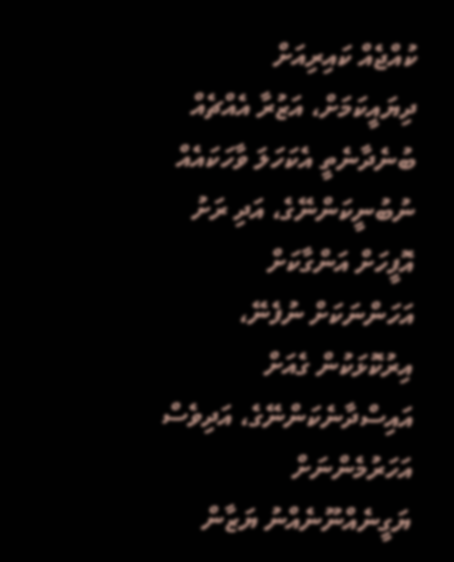ކުއްޖެއް ކައިރިއަށް ދިޔައީކަމަށް، އަޒުރާ އެއްޗެއް ބުނެދާނެތީ އެކަހަލަ ވާހަކައެއް ނުބުނީކަންނޭގެ، އަދި ރަށު އޮފީހަށް އަންގާކަށް އަހަންނަކަށް ނުފެނޭ، އިރުކޮޅަކުން ގެއަށް އައިސްދާނެކަންނޭގެ، އަދިވެސް އަހަރުމެންނަށް ޔަގީނެއްނޫނެއްނު ޔަޒާން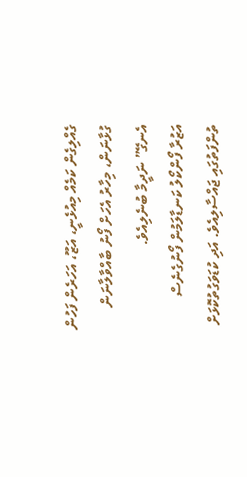ގެއްލިގެން ކަމެއް މިއުޅެނީ، އަޒޫ، އަހަރެން ފަހުން ގުޅާނަން، މިހާރު އެހަށް ފޯނު ބާއްވާލާނަން އެނގޭ” ނަދީމާ ބުނެލިއެވެ.
އަޒުރާ ފޯންކޯލު ކަނޑާލަމުން ފޯނުގެނެސް ތުންފަތުގައި ޖައްސާލިއެވެ. އަދި ކުޑަވަގުތުކޮޅަށް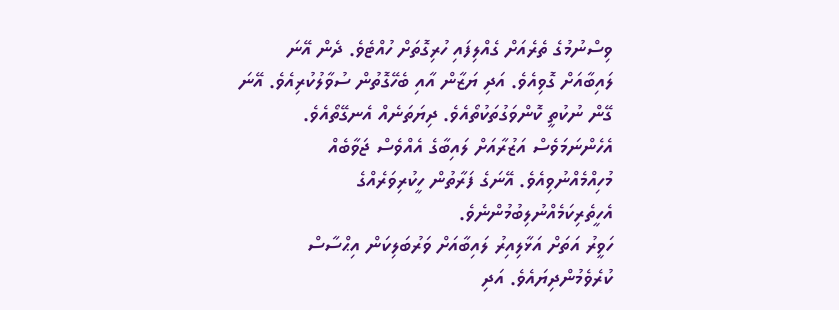ވިސްނުމުގެ ތެރެއަށް ގެއްލިފައި ހުރިގޮތަށް ހުއްޓެވެ. ދެން އޭނަ ލައިބާއަށް ގޮވިއެވެ. އަދި ޔަޒާން އާއި ބެހޭގޮތުން ސުވާލުކުރިއެވެ. އޭނަ ގޭން ނުކުތީ ކޮންވަގުތަކުތޯއެވެ. ދިޔަތަނެއް އެނގޭތޯއެވެ. އެހެންނަމަވެސް އަޒުރާއަށް ލައިބާގެ އެއްވެސް ޖަވާބެއް މުހިއްމެއްނުވިއެވެ. އޭނަގެ ފަރާތުން ހީކުރިވަރެއްގެ އެހީތެރިކަމެއްނުލިބުމުންނެވެ.
ހަވީރު އަތަށް އަޅާލިއިރު ލައިބާއަށް ވަރުބަލިކަން އިޙްސާސް ކުރެވެމުންދިޔައެވެ. އަދި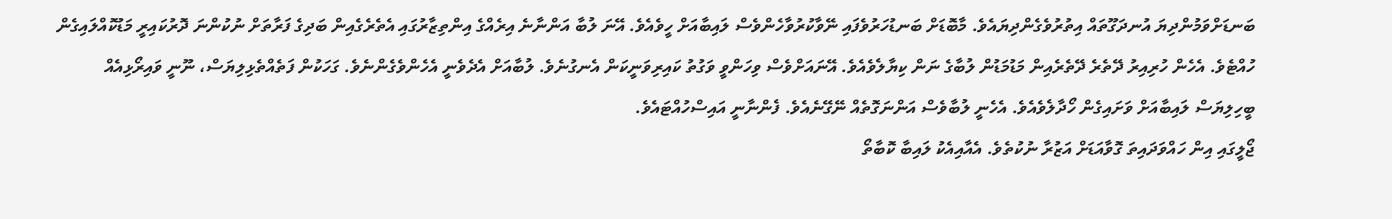ބަނޑަށްވަމުންދިޔަ އުނދަގޫތައް އިތުރުވެގެންދިޔައެވެ. މާބޮޑަށް ބަނޑުހަރުވެފައި ނޭވާކުރުވާހެންވެސް ލައިބާއަށް ހީވެއެވެ. އޭނަ ލުބާ އަންނާނެ އިރެއްގެ އިންތިޒާރުގައި އެތެރެގެއިން ބަދިގެ ފަރާތަށް ނުކުންނަ ދޮރުކައިރީ މަޑުކޮއްލައިގެން ހުއްޓެވެ. އެހެން ހުރިއިރު ދޭތެރެ ދޭތެރެއިން މަޑުމަޑުން ލުބާގެ ނަން ކިޔާލެވެއެވެ. އޭނައަށްވެސް ވިހަންވީ ވަގުތު ކައިރިވަނީކަން އެނގުނެވެ. ލުބާއަށް އެދެވެނީ އެހެންވެގެންނެވެ. ގަހަކުން ފަތެއްތެޅިލިޔަސް، ނޫނީ ވައިރޯޅިއެއް ބީހިލިޔަސް ލައިބާއަށް ވަށައިގެން ހޯދާލެވެއެވެ. އެހެނީ ލުބާވެސް އަންނަގޮތެއް ނޭގޭނެއެވެ. ފެންނާނީ އައިސްހުއްޓައެވެ.
ޖޯލީގައި އިން ހައްވަދައިތަ ގޮވާއަޑަށް އަޒުރާ ނުކުތެވެ. އެއާއިއެކު ލައިބާ ކޮބާތޯ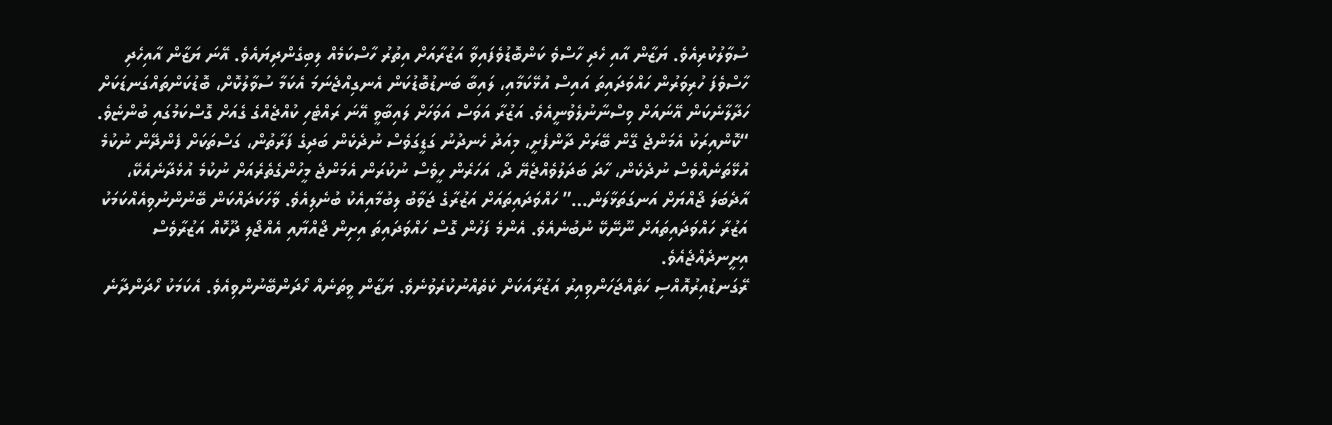ސުވާލުކުރިއެވެ. ޔަޒާން އާއި ހެދި ހާސްވެ ކަންބޮޑުވެފައިވާ އަޒުރާއަށް އިތުރު ހާސްކަމެއް ލިބިގެންދިޔައެވެ. އޭނަ ޔަޒާން އާއިހެދި ހާސްވެފަ ހުރިވަރުން ހައްވަދައިތަ އައިސް އުޅޭކަމާއި، ލައިބާ ބަނޑުބޮޑުކަން އެނގިއްޖެނަމަ އެކަމާ ސުވާލުކޮށް، ބޮޑުކަންތައްގަނޑަކަށް ހަދާލާނެކަން އޭނައަށް ވިސްނާނުލެވުނީއެވެ. އަޒުރާ އަވަސް އަވަހަށް ލައިބާވީ އޭނަ ރައްޓެހި ކުއްޖެއްގެ ގެއަށް ގޮސްކަމުގައި ބުންޏެވެ.
“ކޮންއިރަކު އެމަންޖެ ގޭން ބޭރަށް ދާންފެށީ، މިއަދު ހެނދުނު ގަޑީގަވެސް ނުދެކެން ބަދިގެ ފަރާތުން، ގަސްތަކަށް ފެންދޭން ނުކުމެ އުޅޭތަނެއްވެސް ނުދެކެން، ހާދަ ބަދަލުވެއްޖެޔޭ ދޯ، އަހަރެން ހީވެސް ނުކުރަން އެމަންޖެ މީހުންގެތެރެއަށް ނުކުމެ އުޅެދާނެއެކޭ، އާދެބަލަ ޖޯއްޔަށް އަނގަތަޅާލަން…” ހައްވަދައިތައަށް އަޒުރާގެ ޖަވާބު ލިބުމާއިއެކު ބުނެލިއެވެ. ވާހަކަދައްކަން ބޭނުންނުވިއެއްކަމަކު އަޒުރާ ހައްވަދައިތައަށް ނޫނޭކޭ ނުބުނެއެވެ. އެންމެ ފަހުން ގޮސް ހައްވަދައިތަ އިށިން ޖޯއްޔާއި އެއްޖޯލި ދޫކޮއް އަޒުރާވެސް އިށީނދެއްޖެއެވެ.
ރޭގަނޑުއިރުއޮއްސި ހަތެއްޖަހަންވިއިރު އަޒުރާއަކަށް ކެތެއްނުކުރެވުނެވެ. ޔަޒާން ވީތަނެއް ހޯދަންބޭނުންވިއެވެ. އެކަމަކު ހޯދަންދާނެ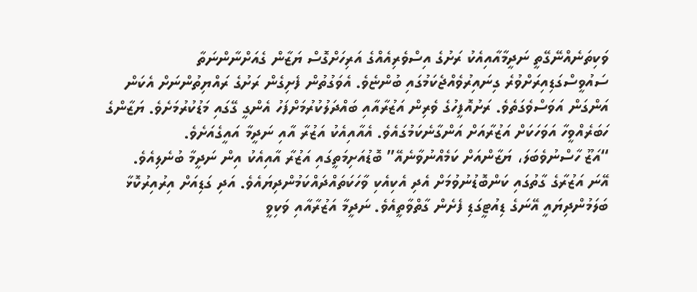ވަކިތަނެއްނޭގޭތީ ނަދީމާއާއިއެކު ރަށުގެ އިސްވެރިއެއްގެ އަރިހަށްގޮސް ޔަޒާން ގެއަށްނާންނަތާ ސައުވީސްގަޑިއިރަށްވުރެ ގިނައިރުވެއްޖެކަމުގައި ބުންޏެވެ. އެވަގުތުން ފެށިގެން ރަށުގެ ރައްޔިތުންނަށް އެކަން އަންގަން އަވަސްވެގަތެވެ. ރަށުއޮފީހުގެ ވެރިން އަޒުރާއާއި ބައްދަލުކުރުމަށްފަހު އެންގީ ގޭގައި މަޑުކުރުމަށެވެ. ޔަޒާންގެ ހަބަރެއްވީހާ އަވަހަކަށް އަޒުރާއަށް އަންގާނެކަމުގައެވެ. އެއާއިއެކު އަޒުރާ އާއި ނަދީމާ އައީގެއަށެވެ.
“އަޒޫ ހާސްނުވެބަލަ، ޔަޒާންއަށް ކަމެއްނުވާނެއޭ” ބޮޑުއަށިމަތީގައި އަޒުރާ އާއިއެކު އިން ނަދީމާ ބުނެލިއެވެ.
އޭނަ އަޒުރާގެ ގާތުގައި ކަންބޮޑުނުވުމަށް އެދި އެކިއެކި ވާހަކަތައްދައްކަމުންދިޔައެވެ. އަދި ގަޑިއަށް އިރުއިރުކޮޅާ ބަލަމުންދިޔައީ އޭނަގެ ޑިއުޓީގަޑި ފެށެން ގާތްވާތީއެވެ. ނަދީމާ އަޒުރާއާއި ވަކިވީ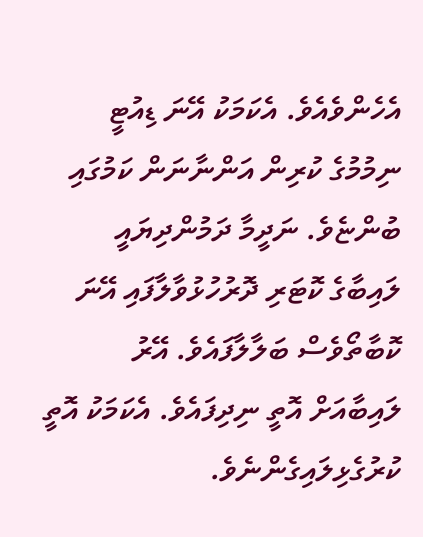އެހެންވެއެވެ. އެކަމަކު އޭނަ ޑިއުޓީ ނިމުމުގެ ކުރިން އަންނާނަން ކަމުގައި ބުންޏެވެ. ނަދީމާ ދަމުންދިޔައީ ލައިބާގެ ކޮޓަރި ދޮރުހުޅުވާލާފައި އޭނަ ކޮބާތޯވެސް ބަލާލާފައެވެ. އޭރު ލައިބާއަށް އޮތީ ނިދިފައެވެ. އެކަމަކު އޮތީ ކުރުގެޅިލައިގެންނެވެ.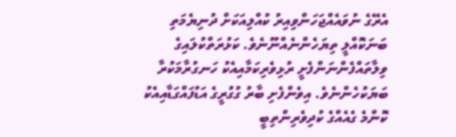އެރޭގެ ނުވައެއްޖަހަންވިއިރު ކުއްލިއަކަށް ދުނިޔެމަތި ބަނަކޮއްލީ ތިޔަހެންނެއްނޫނެވެ. ކަޅުރަތްކުލައިގެ ވިލާތައްފެންނަންފެށީ ރުޅިވެރިކަމާއިއެކު ހަނގުރާމަކުރާ ބަޔަކުހެންނެވެ. އިވެންފެށި ބާރު ގުގުރީގެ އަޑުފައްގަޑާއިއެކު ކޮންމެ ގެއެއްގެ ކުދިވެރިންތިބީ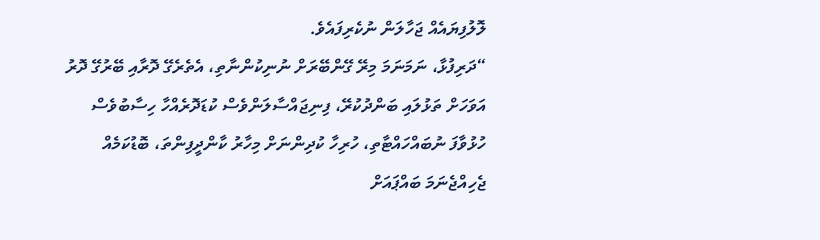ލޮލުފިޔައެއް ޖަހާލަން ނުކެރިފައެވެ.
“ދަރިފުޅާ، ނަމަނަމަ މިރޭ ގޭންބޭރަށް ނުނިކުންނާތި، އެތެރެގޭ ދޮރާއި ބޭރުގޭ ދޮރު އަވަހަށް ތަޅުލައި ބަންދުކުރޭ، ފިނިޖައްސާލަންވެސް ކުޑަދޮރެއްހާ ހިސާބުވެސް ހުޅުވާފަ ނުބައްހައްޓާތި، ހުރިހާ ކުދިންނަށް މިހާރު ކާންދީފިންތަ، ބޮޑުކަމެއް ޖެހިއްޖެނަމަ ބައްޕައަށް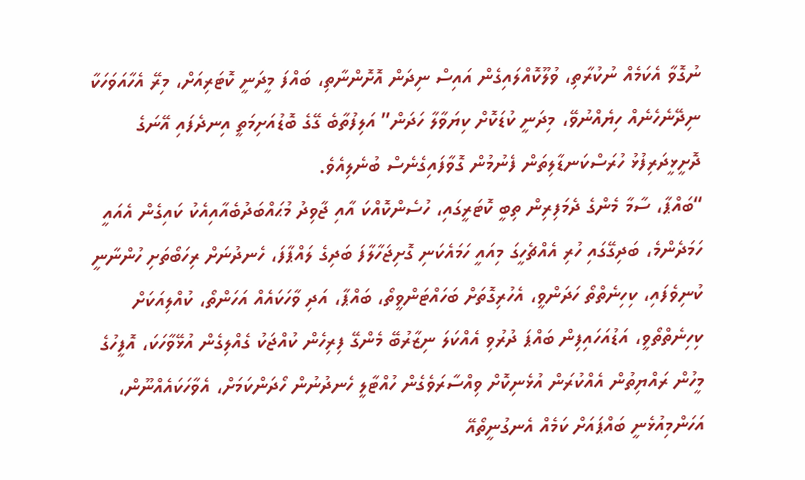ނުގޮވާ އެކަމެއް ނުކުރާތި، ވުލޫކޮއްލައިގެން އައިސް ނިދަން އޮށޮންނާތި، ބައްފަ މީދަނީ ކޮޓަރިއަށް، މިރޭ އެހާއަވަހަކާ ނިދޭނެހެނެއް ހިޔެއްނުވޭ، މިދަނީ ކުޑަކޮށް ކިޔަވާލާ ހަދަން” އަލިފުތާބެ ގޭގެ ބޮޑުއަށިމަތީ އިނދެފައި އޭނަގެ ދޮށީޅީދަރިފުޅު ހުރަސްކަނޑާލިތަން ފެނުމުން ގޮވާފައިގެނެސް ބުނެލިއެވެ.
“ބައްޕާ، ސާމާ މެންގެ ދެމަފިރިން ތިބީ ކޮޓަރީގައި، ހުސެންކޮއްކަ އާއި ޖާވިދު މުޙައްބަދުބެއާއިއެކު ކައިގެން އެއައީ ހަމަދެންމެ، ބަދިގޭގައި ހުރި އެއްޗެހީގަ މިއައީ ހަމައެކަނި ގޮށިޖަހާލާފަ ބަދިގެ ލައްޕާފަ، ހެނދުނަށް ރިހަބޯތަށި ހުންނާނީ ކުނިވެފައި، ކިހިނެތްތޯ ހަދަންވީ، އެހުރިގޮތަށް ބަހައްޓަންވީތޯ، ބައްޕާ، އަދި ވާހަކައެއް އަހަންތޯ، ކުއްލިއަކަށް ކިހިނެތްތޯވީ، އަޑުއަހައިފިން ބައްޕަ ދުރުވި އެއްކަލަ ނިޒާރުބޭ މެންގޭ ފިރިހެން ކުއްޖަކު ގެއްލިގެން އުޅޭވާހަކަ، އޮފީހުގެ މީހުން ރައްޔިތުން އެއްކުރަން އުޅެނިކޮށް ވިއްސާރަވެގެން ހުއްޓާލީ ހެނދުނުން ހޯދަންކަމަށް، އެވާހަކައެއްނޫން، އަހަންމިއުޅެނީ ބައްޕައަށް ކަމެއް އެނގުނީތޯއޭ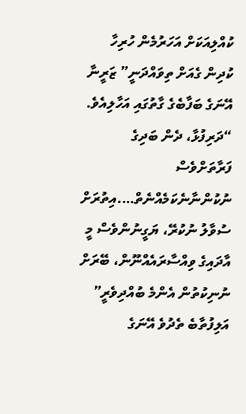ކުއްލިއަކަށް އަހަރުމެން ހުރިހާ ކުދިން ގެއަށް ތިވައްދަނީ” ޒަރީނާ އޭނަގެ ބަފާބެގެ ގާތުގައި އަހާލިއެވެ.
“ދަރިފުޅާ، ދެން ބަދިގެ ފަރާތަށްވެސް ނުކުންނާނެކަމެއްނެތް….އިތުރަށް ސުވާލު ނުކުރޭ، ޔަގީނުންވެސް މީ އާދައިގެ ވިއްސާރައެއްނޫން، ބޭރަށް ނުނިކުތުން އެންމެ ބުއްދިވެރީ” އަލިފުތާބެ ތެދުވެ އޭނަގެ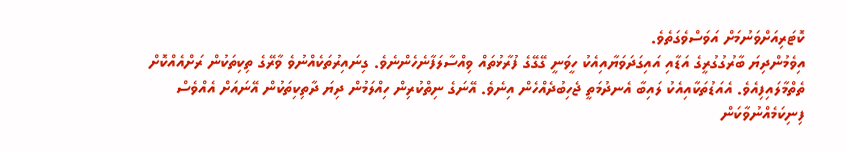ކޮޓަރިއަށްވަނުމަށް އަވަސްވެގަތެވެ.
އިވެމުންދިޔަ ބާރުގުގުރީގެ އަޑާއި އައިގަދަވަޔާއިއެކު ހީވަނީ ގޭގޭގެ ފުރާޅުތައް ވިއްސާލަފާނެހެންނެވެ. ގިނައިރުތަކެއްނުވެ ވާރޭގެ ތިކިތަކުން ރަށްއެއްކޮށް ތެތްމާލައިފިއެވެ. އެއަޑުތަކާއިއެކު ލައިބާ އެނދުމަތީ ޖެހިބުދެއްހެން އިނެވެ. އޭނަގެ ނިތްކުރިން ހިއްލަމުން ދިޔަ ދާތިކިތަކުން އޭނައަށް އެއްވެސް ފިނިކަމެއްނުވާކަން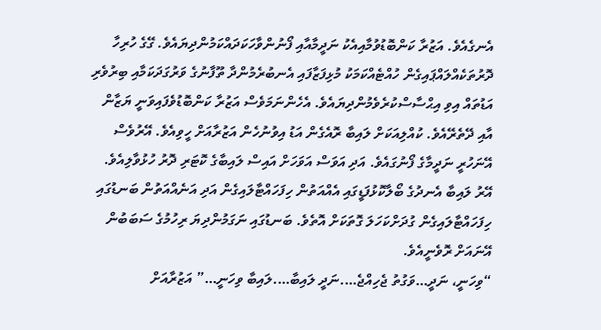އެނގެއެވެ. އަޒުރާ ކަންބޮޑުވުމާއިއެކު ނަދީމާއާއި ފޯނުންވާހަކަދައްކަމުންދިޔައެވެ. ގޭގެ ހުރިހާ ދޮރުތަކެއްލައްޕައިގެން ހުއްޓެއްކަމަކު މުޅިފަޒާފައި އެނބުރެމުންދާ ތޫފާނުގެ ވަރުގަދަކަމާއި ބިރުވެރި އަޑުތައް އިވި އިޙްސާސްކުރެވެމުންދިޔައެވެ. އެހެންނަމަވެސް އަޒުރާ ކަންބޮޑުވެފައިވަނީ ޔަޒާން އާއި ދޭތެރޭއެވެ. ކުއްލިއަކަށް ލައިބާ ރޮއެގެން އަޑު އިވުނުހެން އަޒުރާއަށް ހީވިއެވެ. އޭރުވެސް އޭނަހުރީ ނަދީމާގެ ފޯނުގައެވެ. އަދި އަވަސް އަވަހަށް އައިސް ލައިބާގެ ކޮޓަރި ދޮރު ހުޅުވާލިއެވެ. އޭރު ލައިބާ އެނދުގެ ބޯލާކޮޅުފަޑީގައި އެއްއަތުން ހިފަހައްޓާލައިގެން އަދި އަނެއްއަތުން ބަނޑުގައި ހިފަހައްޓާލައިގެން ގުދަށްކަހަލަ ގޮތަކަށް އޮތެވެ. ބަނޑުގައި ނަގަމުންދިޔަ ރިހުމުގެ ސަބަބުން އޭނައަށް ރޮވެނީއެވެ.
“ވިހަނީ، ނަދީ…ވަގުތު ޖެހިއްޖެ….ނަދީ ލައިބާ….ލައިބާ ވިހަނީ…” އަޒުރާއަށް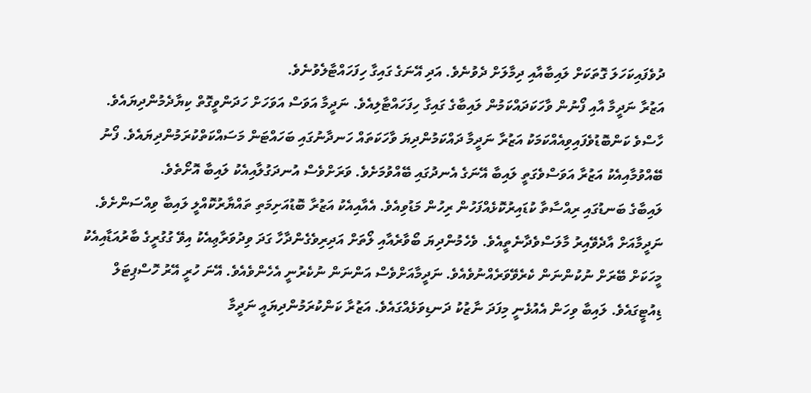ދުވެފައިކަހަލަ ގޮތަކަށް ލައިބާއާއި ދިމާލަށް ދެވުނެވެ. އަދި އޭނަގެ ގައިގާ ހިފަހައްޓާލެވުނެވެ.
އަޒުރާ ނަދީމާ އާއި ފޯނުން ވާހަކަދައްކަމުން ލައިބާގެ ގައިގާ ހިފަހައްޓާލިއެވެ. ނަދީމާ އަވަސް އަވަހަށް ހަދަންވީގޮތް ކިޔާދެމުންދިޔައެވެ. ހާސްވެ ކަންބޮޑުވެފައިވިއެއްކަމަކު އަޒުރާ ނަދީމާ ދައްކަމުންދިޔަ ވާހަކަތައް ހަނދާނުގައި ބަހައްޓަން މަސައްކަތްކުރަމުންދިޔައެވެ. ފޯނު ބޭއްވުމާއިއެކު އަޒުރާ އަވަސްވެގަތީ ލައިބާ އޭނަގެ އެނދުގައި ބޭއްވުމަށެވެ. ވަރަށްވެސް އުނދަގުލާއިއެކު ލައިބާ އޮށޯތެވެ.
ލައިބާގެ ބަނޑުގައި ރިއްސާތާ ކުޑައިރުކޮޅެއްފަހުން ރިހުން މަޑުވިއެވެ. އެއާއިއެކު އަޒުރާ ބޮޑުއަށިމަތި ތައްޔާރުކޮއްލީ ލައިބާ ވިއްސަންށެވެ. ނަދީމާއަށް އާދެވޭއިރު މާލަސްވެދާނެތީއެވެ. ވެހެމުންދިޔަ ބޯވާރެއާއި ލޯތަށް އަދިރިވެގެންދާހާ ގަދަ ވިދުވަރާޢިއެކު އިވޭ ގުގުރީގެ ބާރުއަޑާއިއެކު މީހަކަށް ބޭރަށް ނުކުންނަން ކެރެވޭވަރެއްނުވެއެވެ. ނަދީމާއަށްވެސް އަންނަން ނުކެރުނީ އެހެންވެއެވެ. އޭނަ ހުރީ އޭރު ހޮސްޕިޓަލް ޑިއުޓީގައެވެ. ލައިބާ ވިހަން އެއުޅެނީ މިފަދަ ނާޒުކު ދަނޑިވަޅެއްގައެވެ. އަޒުރާ ކަންކުރަމުންދިޔައީ ނަދީމާ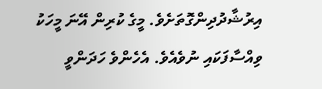އިރުޝާދުދިންގޮތަށެވެ. މީގެ ކުރިން އޭނަ މީހަކު ވިއްސާފަކައި ނުވެއެވެ. އެހެންވެ ހަދަންވީ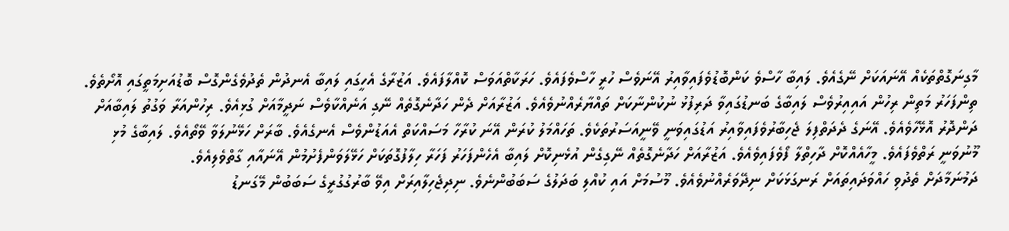މާގިނަގޮތްތަކެއް އޭނައަކަށް ނޭގެއެވެ. ލައިބާ ހާސްވެ ކަންބޮޑުވެފައިވާއިރު އޭނަވެސް ހުރީ ހާސްވެފައެވެ. ހަރަކާތްއަވަސް ކޮއްލާފައެވެ. އަޒުރާގެ އެހީގައި ލައިބާ އެނދުން ތެދުވެގެންގޮސް ބޮޑުއަށިމަތީގައި އޮށޯތެވެ.
ތިންފަހަރު މަތިން ރިހުން އައިއިރުވެސް ލައިބާގެ ބަނޑުގައިވާ ދަރިފުޅު ނުކުންނާކަށް ތައްޔާރެއްނުވެއެވެ. އަޒުރާއަށް ދެން ހަދާނެގޮތެއް ނޭގި އަނެއްކާވެސް ނަދީމާއަށް ގުޅިއެވެ. ރިހުންއަރާ ވަގުތު ލައިބާއަށް ދަންދޮރު އޮޅޭހާވެއެވެ. އޭނަގެ ދެދަތްފިލަ ޖެހިބާރުވެފައިވާއިރު އަޑުގައިވަނީ ވޭނީއަސަރުތަކެވެ. ތަހައްމަލު ކުރަން އޭނަ ކުރާހާ މަސައްކަތް އެއަޑުންވެސް އެނގެއެވެ. ބާރަށް ހަޅޭނުލަވާ ވޭތޯއެވެ. ލައިބާގެ މުޅި މޫނުވަނީ ރަތްވެފައެވެ. މީހާއެއްކޮށް ދާހިތްލާ ފޯވެފައިވެއެވެ. އަޒުރާއަށް ހަދާނެގޮތެއް ނޭގިގެން އުޅެނިކޮށް ލައިބާ އެހެންފަހަރު ފަހަރާ ހިލާފުގޮތަކަށް ހަޅޭލަވަންފެށުމުން އޭނައާއި ގާތްވެލިއެވެ.
ދަމުނަމާދަށް ތެދުވި ހައްވަދައިތައަށް ރަނގަޅަކަށް ނިދޭވަރެއްނުވެއެވެ. މޫސުމަށް އައި ކުއްލި ބަދަލުގެ ސަބަބުންނެވެ. ނިދިޖެހިލާއިރަށް އިވޭ ބާރުގުގުރީގެ ސަބަބުން މޭގަނޑު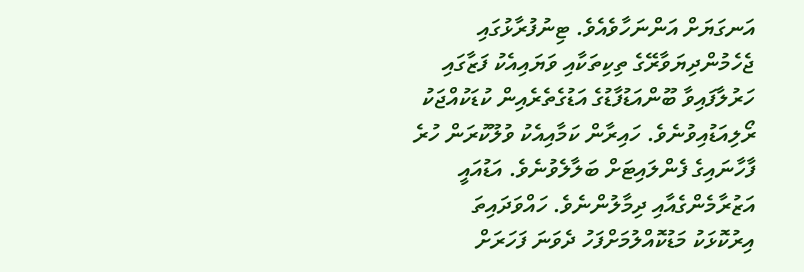އަނގަޔަށް އަންނަހާވެއެވެ. ޓިނުފުރާޅުގައި ޖެހެމުންދިޔަވާރޭގެ ތިކިތަކާއި ވަޔައިއެކު ފަޒާގައި ހަރުލާފައިވާ ބޫންއަޑުފާޑުގެ އަޑުގެތެރެއިން ކުޑަކުއްޖަކު ރޯލިއަޑުއިވުނެވެ. ހައިރާން ކަމާއިއެކު ވުލޫކުރަން ހުރެ ފާހާނައިގެ ފެންލައިޓަށް ބަލާލެވުނެވެ. އަޑުއައީ އަޒުރާމެންގެއާއި ދިމާލުންނެވެ. ހައްވަދައިތަ އިރުކޮޅަކު މަޑުކޮއްލުމަށްފަހު ދެވަނަ ފަހަރަށް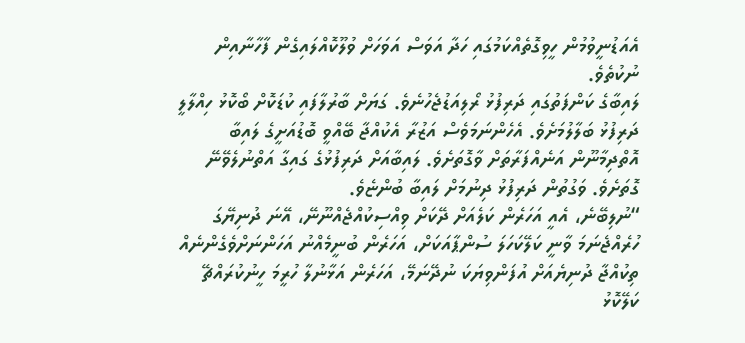އެއަޑުނީވުމުން ހީވިގޮތެއްކަމުގައި ހަދާ އަވަސް އަވަހަށް ވުލޫކޮއްލައިގެން ފާހާނާއިން ނުކުތެވެ.
ލައިބާގެ ކަންފަތުގައި ދަރިފުޅު ރޯލިއަޑުޖެހުނެވެ. ގަޔަށް ބާރުލާފައި ކުޑަކޮށް ބޯކޮޅު ހިއްލާލީ ދަރިފުޅު ބަލާލުމަށެވެ. އެހެންނަމަވެސް އަޒުރާ އެކުއްޖާ ބޭއްވީ ބޮޑުއަށީގެ ލައިބާ އޮތްދިމާނޫން އަނެއްފަރާތަށް ވާގޮތަށެވެ. ލައިބާއަށް ދަރިފުޅުގެ ގައިގާ އަތްނުލެވޭނޭ ގޮތަށެވެ. ވަގުތުން ދަރިފުޅު ދިނުމަށް ލައިބާ ބުންޏެވެ.
“ނުލިބޭނެ، އެއީ އަހަރެން ކަލެއަށް ދޭކަށް ވިއްސިކުއްޖެއްނޫނޭ، އޭނަ ދުނިޔޭގަ ހުރެއްޖެނަމަ ވާނީ ކަލޭކަހަލަ ސުންޕާއަކަށް، އަހަރެން ބުނީމެއްނު އަހަންނަށްވެގެންނެއް ތިކުއްޖާ ދުނިޔެއަށް އުފަންވިޔަކަ ނުދޭނަމޭ، އަހަރެން އަޅާނުލާ ހުރީމަ ހީނުކުރައްޗޭ ކަލޭކޮޅު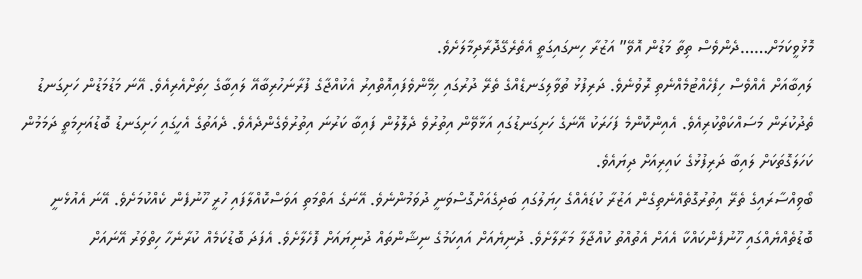މޮޅުވީކަމަށް……ދެންވެސް ތިތާ މަޑުން އޮވޭ” އަޒުރާ ހިނގައިގަތީ އެތެރެގޭދޮރާދިމާލަށެވެ.
ލައިބާއަށް އެއްވެސް ހިފެހެއްޓުމެއްނެތި ރޮވުނެވެ. ދަރިފުޅު ތުވާލިގަނޑެއްގެ ތެރޭ ދުރުގައި ހިމޭންވެފައިއޮތްއިރު އެކުއްޖާގެ ފުރާނަހުރިބާއޭ ލައިބާގެ ހިތަށްއެރިއެވެ. އޭނަ މަޑުމަޑުން ހަށިގަނޑު ތެދުކުރަން މަސައްކަތްކުރިއެވެ. އެއިންކޮންމެ ފަހަރަކު އޭނަގެ ހަށިގަނޑުގައި އަޅާވޭން އިތުރުވެ ދެލޮލުން ފައިބާ ކަރުނަ އިތުރުވެގެންދެއެވެ. ދެއަތުގެ އެހީގައި ހަށިގަނޑު ބޮޑުއަށިމަތީ ދަމަމުން ކަހަލަގޮތަކަށް ލައިބާ ދަރިފުޅުގެ ކައިރިއަށް ދިޔައެވެ.
ބޯވިއްސާރައިގެ ތެރޭ އިތުރުގޮތެއްނެތިގެން އަޒުރާ ކުޑައެއްގެ ހިޔަލުގައި ބަދިގެއަށްގޮސްވަނީ ދުވަމުންނެވެ. އޭނަގެ އަތްމަތި އަވަސްކޮއްލާފައި ހުރީ ހޫނުފެން ކެއްކުމަށެވެ. އޭނަ އެއުޅެނީ ބޮޑުތެއްޔެއްގައި ހޫނުފެންކައްކާ އެއަށް އެތުއްތު ކުއްޖާލާ މަރާލާށެވެ. ދުނިޔެއަށް އައިކަމުގެ ނިޝާންތައް ދުނިޔައަށް ފޮހެލާށެވެ. އެފަދަ ބޮޑުކަމެއް ކުރާނެހާ ހިތްވަރު އޭނައަށް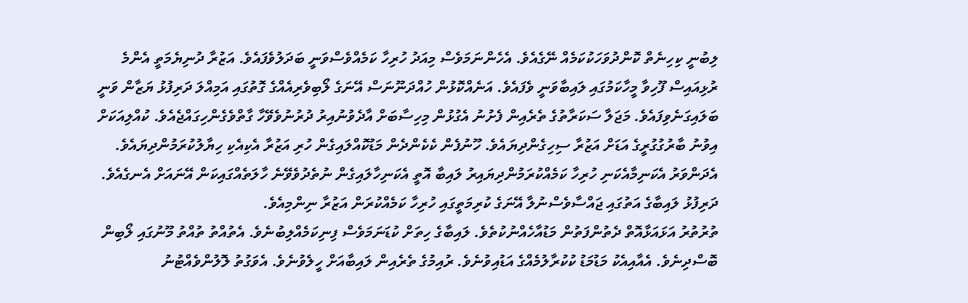ލިބުނީ ކިހިނެތް ކޮންދުވަހަކުކަމެއް ނޭގެއެވެ. އެހެންނަމަވެސް މިއަދު ހުރިހާ ކަމެއްވެސްވަނީ ބަދަލުވެފައެވެ. އަޒުރާ ދުނިޔެމަތީ އެންމެ ރުޅިއައިސް ފޫހިވާ މީހާކަމުގައި ލައިބާވަނީ ވެފައެވެ. އަނެއްކޮޅުން ހުއްދަނޫނަސް އޭނަގެ ލޯބިވެރިއެއްގެ ގޮތުގައި އަމިއްލަ ދަރިފުޅު ޔަޒާން ވަނީ ބަލައިގަނެވިފައެވެ. މަޖަލާ ސަކަރާތުގެ ތެރެއިން ފެށުނު އެގުޅުން މިހިސާބަށް އާދެވުނުއިރު ދުރުނުވެވޭހާ ގާތްވެގެންހިގައްޖެއެވެ. ކުއްލިއަކަށް އިވުނު ބާރުގުގުރީގެ އަޑަށް އަޒުރާ ސިހިގެންދިޔައެވެ. ހޫނުފެން ކެކެންދެން މަޑުކޮއްލައިގެން ހުރި އަޒުރާ އެކިއެކި ހިޔާލުކުރަމުންދިޔައެވެ. އެދަންވަރު އެކަނިމާއެކަނި ހުރިހާ ކަމެއްކުރަމުންދިޔައިރު ލައިބާ އޮތީ އެކަނިހާލައިގެން ނުތެދުވެވޭނެ ހާލަތެއްގައިކަން އޭނައަށް އެނގެއެވެ. ދަރިފުޅު ލައިބާގެ އަތުގައި ޖައްސާވެސްނުލާ އޭނަގެ ކުރިމަތީގައި ހުރިހާ ކަމެއްކުރަން އަޒުރާ ނިންމިއެވެ.
ތުރުތުރު އަޅައަޅާއޮތް ދެތުންފަތުން މަޑުއާހެއްނުކުތެވެ. ލައިބާގެ ހިތަށް ކުޑަނަމަވެސް ފިނިކަމެއްލިބުނެވެ. އެތުއްތު ތުއްތު މޫނުގައި ލޯބިން ބޮސްދިނެވެ. އެއާއިއެކު މަޑުމަޑު ކުކުރާލުމެއްގެ އަޑުއިވުނެވެ. ރުއިމުގެ ތެރެއިން ލައިބާއަށް ހީލެވުނެވެ. އެވަގުތު ލޮލުންވެއްޓުނު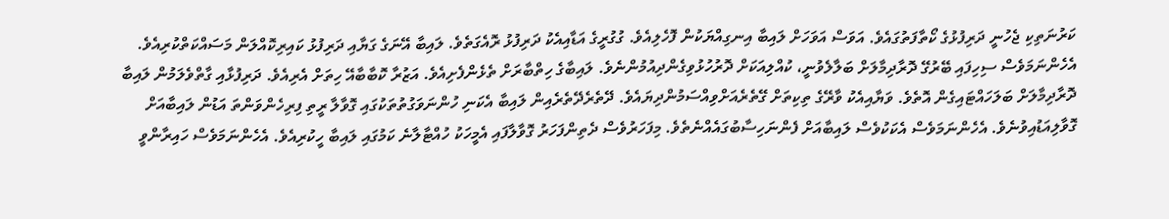ކަރުނަތިކި ޖެހުނީ ދަރިފުޅުގެ ކޯތާފަތުގައެވެ. އަވަސް އަވަހަށް ލައިބާ އިނގިއްޔަކުން ފޮހެލިއެވެ. ގުގުރީގެ އަޑާއިއެކު ދަރިފުޅު ރޮއެގަތެވެ. ލައިބާ އޭނަގެ ގަޔާއި ދަރިފުޅު ކައިރިކޮއްލަން މަސައްކަތްކުރިއެވެ. އެހެންނަމަވެސް ސިހިފައި ބޭރުގޭ ދޮރާދިމާލަށް ބަލާލެވުނީ، ކުއްލިއަކަށް ދޮރުހުޅުވިގެންދިއުމުންނެވެ. ލައިބާގެ ހިތްބާރަށް ތެޅެންފެށިއެވެ. އަޒުރާ ކޮބާބާއޭ ހިތަށް އެރިއެވެ. ދަރިފުޅާއި ގާތްވެލަމުން ލައިބާ ދޮރާދިމާލަށް ބަލަހައްޓައިގެން އޮތެވެ. ވަޔާއިއެކު ވާރޭގެ ތިކިތަށް ގޭތެރެއަށްވިއްސަމުންދިޔައެވެ. ދޭތެރެދޭތެރެއިން ލައިބާ އެކަނި ހުންނަވަގުތުތަކުގައި ގޮވާލާ ރީތި ފިރިހެންވަންތަ އަޑުން ލައިބާއަށް ގޮވާލިއަޑުއިވުނެވެ. އެހެންނަމަވެސް އެކަކުވެސް ލައިބާއަށް ފެންނަހިސާބުގައެއްނެތެވެ. މިފަހަރުވެސް ދެތިންފަހަރު ގޮވާލާފައި އެމީހަކު ހުއްޓާލާނެ ކަމުގައި ލައިބާ ހީކުރިއެވެ. އެހެންނަމަވެސް ހައިރާންވީ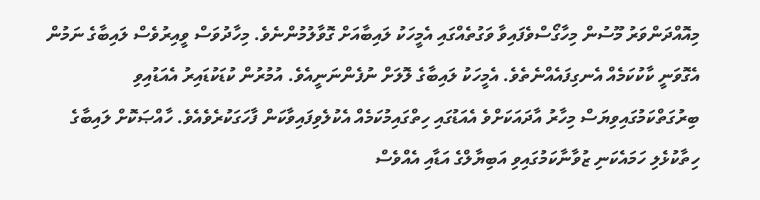މިއޮއްދަންވަރު މޫސުން މިހާގޯސްވެފައިވާ ވަގުތެއްގައި އެމީހަކު ލައިބާއަށް ގޮވާލުމުންނެވެ. މިހާދުވަސް ވީއިރުވެސް ލައިބާގެ ނަމުން އެގޮވަނީ ކާކުކަމެއް އެނގިފައެއްނެތެވެ. އެމީހަކު ލައިބާގެ ލޮލަށް ނުފެންނަނީއެވެ. އުމުރުން ކުޑަކުޑައިރު އެއަޑުއިވި ބިރުގަތްކަމުގައިވިޔަސް މިހާރު އާދައަކަށްވެ އެއަޑުގައި ހިތްގައިމުކަމެއް އެކުލެވިފައިވާކަން ފާހަގަކުރެވެއެވެ. ހާއްޞަކޮށް ލައިބާގެ ހިތާކުޅެލި ހަމައެކަނި ޒުވާނާކަމުގައިވި އަބިޔާލްގެ އަޑާއި އެއްވެސް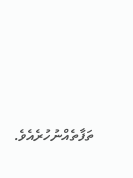ތަފާތެއްނުހުރެއެވެ.